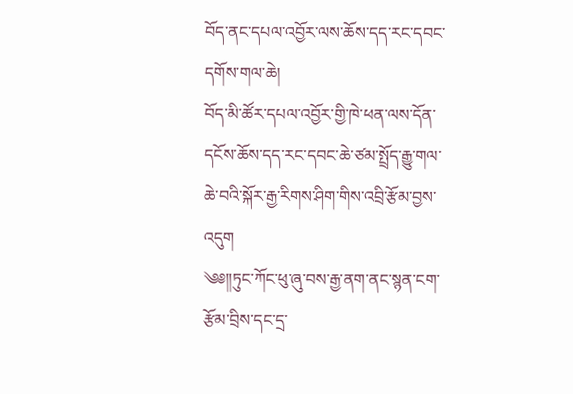བོད་ནང་དཔལ་འབྱོར་ལས་ཆོས་དད་རང་དབང་དགོས་གལ་ཆེ།
བོད་མི་ཚོར་དཔལ་འབྱོར་གྱི་ཁེ་ཕན་ལས་དོན་དངོས་ཆོས་དད་རང་དབང་ཆེ་ཙམ་སྤྲོད་རྒྱུ་གལ་ཆེ་བའི་སྐོར་རྒྱ་རིགས་ཤིག་གིས་འབྲི་རྩོམ་བྱས་འདུག
༄༅༎ཏུང་ཀོང་ཕུ་ཞུ་བས་རྒྱ་ནག་ནང་སྙན་ངག་རྩོམ་བྲིས་དང་དྲ་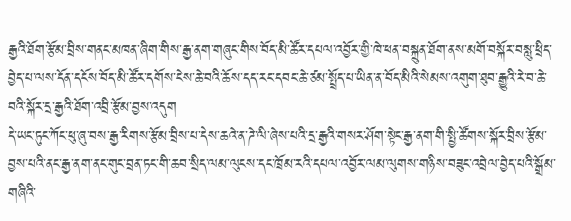རྒྱའི་ཐོག་རྩོམ་བྲིས་གནང་མཁན་ཞིག་གིས་རྒྱ་ནག་གཞུང་གིས་བོད་མི་ཚོར་དཔལ་འབྱོར་གྱི་ཁེ་ཕན་བསྐྲུན་ཐོག་ནས་མགོ་བསྐོར་བསླུ་ཕྲིད་བྱེད་པ་ལས་དོན་དངོས་བོད་མི་ཚོར་དགོས་ངེས་ཆེ་བའི་ཆོས་དད་རང་དབང་ཆེ་ཙམ་སྤྲོད་པ་ཡིན་ན་བོད་མིའི་སེམས་འགུག་ཐུབ་རྒྱུའི་རེ་བ་ཆེ་བའི་སྐོར་དྲ་རྒྱའི་ཐོག་འབྲི་རྩོམ་བྱས་འདུག
དེ་ཡང་ཏུང་ཀོང་ཕུ་ཞུ་བས་རྒྱ་རིགས་རྩོམ་བྲིས་པ་དེས་ཆའེ་ན་ཌེ་ལི་ཞེས་པའི་དྲ་རྒྱའི་གསར་ཤོག་སྟེང་རྒྱ་ནག་གི་སྤྱི་ཚོགས་སྐོར་བྲིས་རྩོམ་བྱས་པའི་ནང་རྒྱ་ནག་ནང་གུང་བྲན་ཏང་གི་ཆབ་སྲིད་ལམ་ལུངས་དང་ཁྲོམ་རའི་དཔལ་འབྱོར་ལམ་ལུགས་གཉིས་བཟུང་འབྲེལ་བྱེད་པའི་སྒྲོམ་གཞིའི་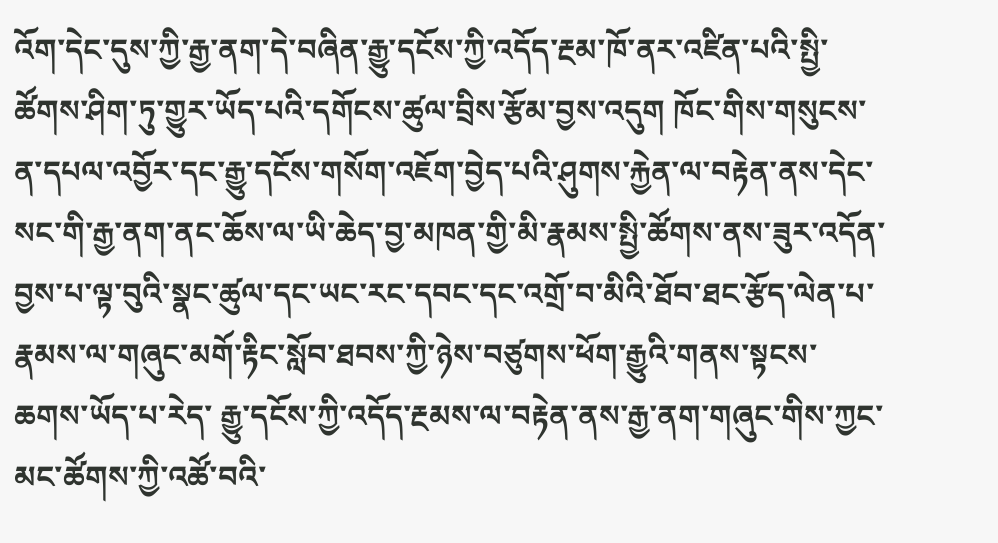འོག་དེང་དུས་ཀྱི་རྒྱ་ནག་དེ་བཞིན་རྒྱུ་དངོས་ཀྱི་འདོད་རྔམ་ཁོ་ནར་འཛིན་པའི་སྤྱི་ཚོགས་ཤིག་ཏུ་གྱུར་ཡོད་པའི་དགོངས་ཚུལ་བྲིས་རྩོམ་བྱས་འདུག ཁོང་གིས་གསུངས་ན་དཔལ་འབྱོར་དང་རྒྱུ་དངོས་གསོག་འཇོག་བྱེད་པའི་ཤུགས་རྐྱེན་ལ་བརྟེན་ནས་དེང་སང་གི་རྒྱ་ནག་ནང་ཆོས་ལ་ཡི་ཆེད་བྱ་མཁན་གྱི་མི་རྣམས་སྤྱི་ཚོགས་ནས་ཟུར་འདོན་བྱས་པ་ལྟ་བུའི་སྣང་ཚུལ་དང་ཡང་རང་དབང་དང་འགྲོ་བ་མིའི་ཐོབ་ཐང་རྩོད་ལེན་པ་རྣམས་ལ་གཞུང་མགོ་རྟིང་སློབ་ཐབས་ཀྱི་ཉེས་བཙུགས་ཕོག་རྒྱུའི་གནས་སྟངས་ཆགས་ཡོད་པ་རེད་ རྒྱུ་དངོས་ཀྱི་འདོད་རྔམས་ལ་བརྟེན་ནས་རྒྱ་ནག་གཞུང་གིས་ཀྱང་མང་ཚོགས་ཀྱི་འཚོ་བའི་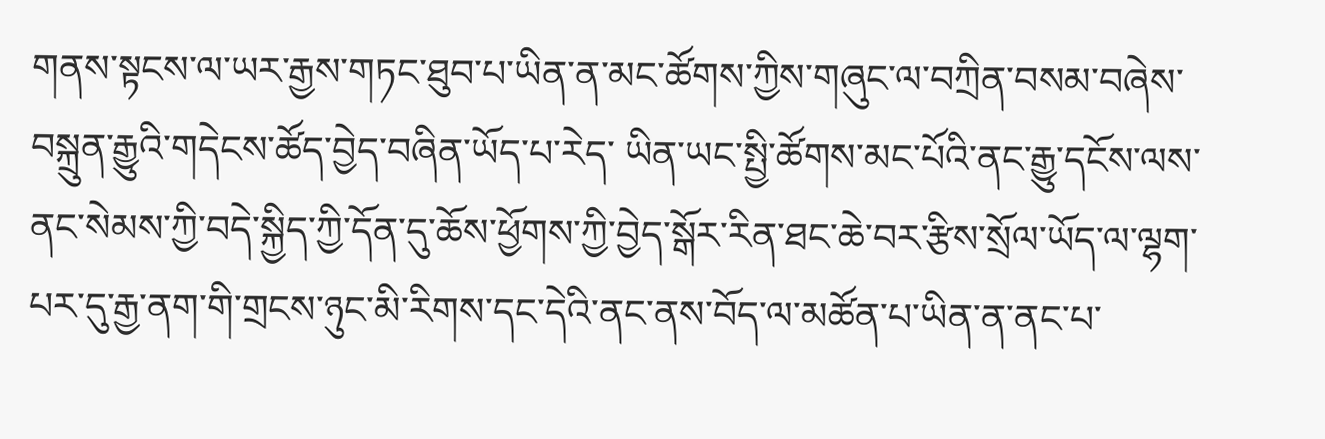གནས་སྟངས་ལ་ཡར་རྒྱས་གཏང་ཐུབ་པ་ཡིན་ན་མང་ཚོགས་ཀྱིས་གཞུང་ལ་བཀྲིན་བསམ་བཞེས་བསྐྲུན་རྒྱུའི་གདེངས་ཚོད་བྱེད་བཞིན་ཡོད་པ་རེད་ ཡིན་ཡང་སྤྱི་ཚོགས་མང་པོའི་ནང་རྒྱུ་དངོས་ལས་ནང་སེམས་ཀྱི་བདེ་སྐྱིད་ཀྱི་དོན་དུ་ཆོས་ཕྱོགས་ཀྱི་བྱེད་སྒོར་རིན་ཐང་ཆེ་བར་རྩིས་སྲོལ་ཡོད་ལ་ལྷག་པར་དུ་རྒྱ་ནག་གི་གྲངས་ཉུང་མི་རིགས་དང་དེའི་ནང་ནས་བོད་ལ་མཚོན་པ་ཡིན་ན་ནང་པ་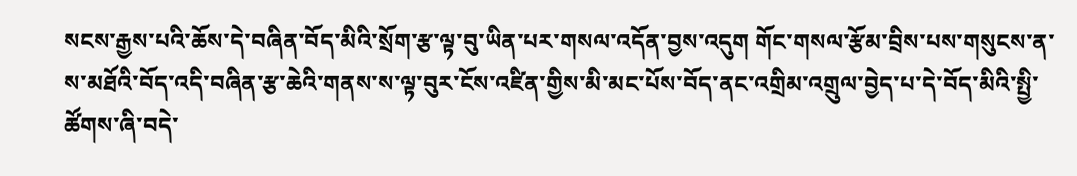སངས་རྒྱས་པའི་ཆོས་དེ་བཞིན་བོད་མིའི་སྲོག་རྩ་ལྟ་བུ་ཡིན་པར་གསལ་འདོན་བྱས་འདུག གོང་གསལ་རྩོམ་བྲིས་པས་གསུངས་ན་ས་མཐོའི་བོད་འདི་བཞིན་རྩ་ཆེའི་གནས་ས་ལྟ་བུར་ངོས་འཛིན་གྱིས་མི་མང་པོས་བོད་ནང་འགྲིམ་འགྲུལ་བྱེད་པ་དེ་བོད་མིའི་སྤྱི་ཚོགས་ཞི་བདེ་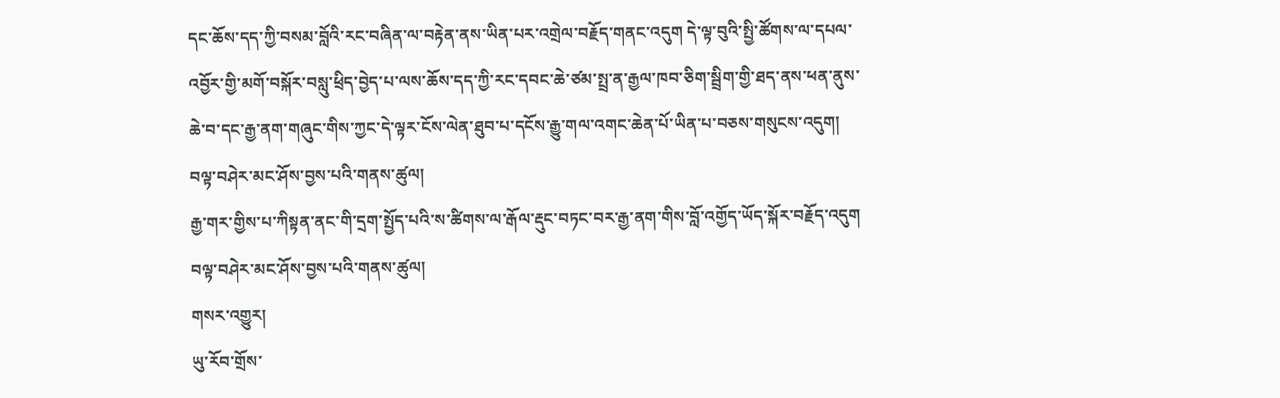དང་ཆོས་དད་ཀྱི་བསམ་བློའི་རང་བཞིན་ལ་བརྟེན་ནས་ཡིན་པར་འགྲེལ་བརྗོད་གནང་འདུག དེ་ལྟ་བུའི་སྤྱི་ཚོགས་ལ་དཔལ་འབྱོར་གྱི་མགོ་བསྐོར་བསླུ་ཕྲིད་བྱེད་པ་ལས་ཆོས་དད་ཀྱི་རང་དབང་ཆེ་ཙམ་སྤྲ་ན་རྒྱལ་ཁབ་ཅིག་སྦྲིག་གྱི་ཐད་ནས་ཕན་ནུས་ཆེ་བ་དང་རྒྱ་ནག་གཞུང་གིས་ཀྱང་དེ་ལྟར་ངོས་ལེན་ཐུབ་པ་དངོས་རྒྱུ་གལ་འགང་ཆེན་པོ་ཡིན་པ་བཅས་གསུངས་འདུག།
བལྟ་བཤེར་མང་ཤོས་བྱས་པའི་གནས་ཚུལ།
རྒྱ་གར་གྱིས་པ་ཀིསྟན་ནང་གི་དྲག་སྤྱོད་པའི་ས་ཚིགས་ལ་རྒོལ་རྡུང་བཏང་བར་རྒྱ་ནག་གིས་བློ་འགྱོད་ཡོད་སྐོར་བརྗོད་འདུག
བལྟ་བཤེར་མང་ཤོས་བྱས་པའི་གནས་ཚུལ།
གསར་འགྱུར།
ཡུ་རོབ་གྲོས་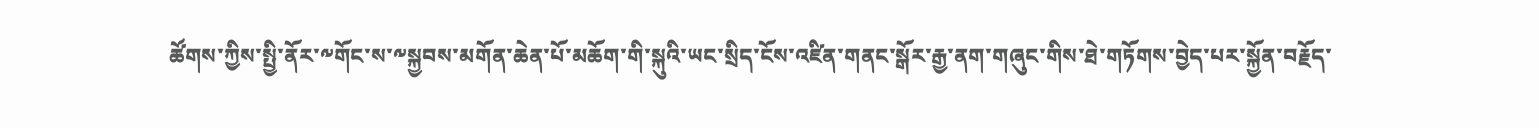ཚོགས་ཀྱིས་སྤྱི་ནོར་༸གོང་ས་༸སྐྱབས་མགོན་ཆེན་པོ་མཆོག་གི་སྐུའི་ཡང་སྲིད་ངོས་འཛིན་གནང་སྒོར་རྒྱ་ནག་གཞུང་གིས་ཐེ་གཏོགས་བྱེད་པར་སྐྱོན་བརྗོད་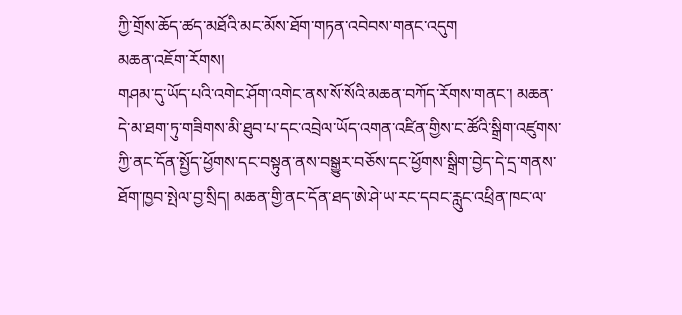ཀྱི་གྲོས་ཆོད་ཚད་མཐོའི་མང་མོས་ཐོག་གཏན་འབེབས་གནང་འདུག
མཆན་འཇོག་རོགས།
གཤམ་དུ་ཡོད་པའི་འགེང་ཤོག་འགེང་ནས་སོ་སོའི་མཆན་བཀོད་རོགས་གནང་། མཆན་དེ་མ་ཐག་ཏུ་གཟིགས་མི་ཐུབ་པ་དང་འབྲེལ་ཡོད་འགན་འཛིན་གྱིས་ང་ཚོའི་སྒྲིག་འཛུགས་ཀྱི་ནང་དོན་སྤྱོད་ཕྱོགས་དང་བསྟུན་ནས་བསྒྱུར་བཅོས་དང་ཕྱོགས་སྒྲིག་བྱེད་དེ་དྲ་གནས་ཐོག་ཁྱབ་སྤེལ་བྱ་སྲིད། མཆན་གྱི་ནང་དོན་ཐད་ཨེ་ཤེ་ཡ་རང་དབང་རླུང་འཕྲིན་ཁང་ལ་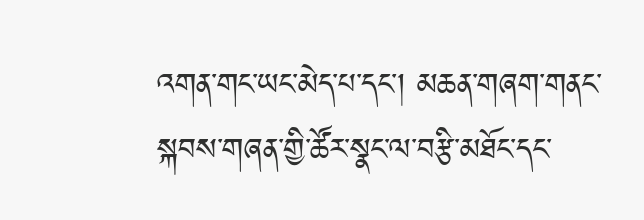འགན་གང་ཡང་མེད་པ་དང་། མཆན་གཞག་གནང་སྐབས་གཞན་གྱི་ཚོར་སྣང་ལ་བརྩི་མཐོང་དང་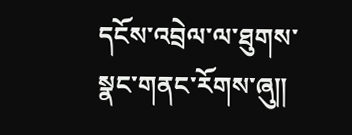དངོས་འབྲེལ་ལ་ཐུགས་སྣང་གནང་རོགས་ཞུ༎